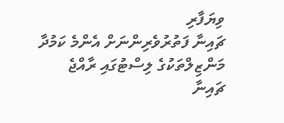ވިޔަފާރި
ޗައިނާ ފަތުރުވެރިންނަށް އެންމެ ކަމުދާ މަންޒިލްތަކުގެ ލިސްޓުގައި ރާއްޖެ
ޗައިނާ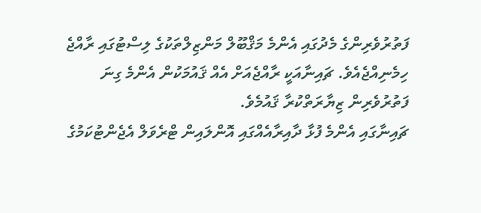ފަތުރުވެރިންގެ މެދުގައި އެންމެ މަޤްބޫލް މަންޒިލްތަކުގެ ލިސްޓުގައި ރާއްޖެ ހިމެނިއްޖެއެވެ. ޗައިނާއަކީ ރާއްޖެއަށް އެއް ޤައުމަކުން އެންމެ ގިނަ ފަތުރުވެރިން ޒިޔާރަތްކުރާ ޤައުމެވެ.
ޗައިނާގައި އެންމެ ފުޅާ ދާއިރާއެއްގައި އޮންލައިން ޓްރެވަލް އެޖެންޓުކަމުގެ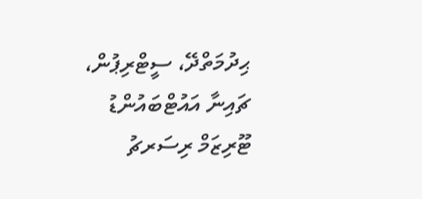ޙިދުމަތްދޭ، ސީޓްރިޕުން، ޗައިނާ އައުޓްބައުންޑު ޓޫރިޒަމް ރިސަރޗު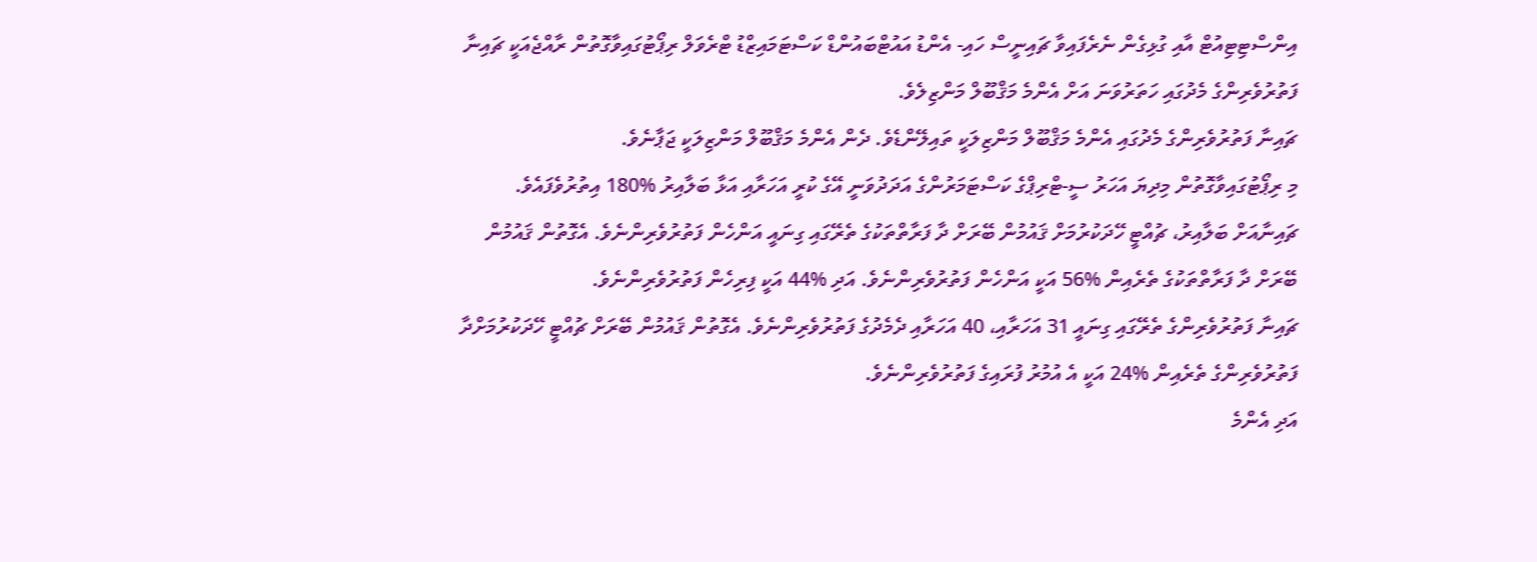އިންސްޓިޓިއުޓް އާއި ގުޅިގެން ނެރެފައިވާ ޗައިނީސް ހައި- އެންޑު އައުޓްބައުންޑް ކަސްޓަމައިޒްޑު ޓްރެވަލް ރިޕޯޓުގައިވާގޮތުން ރާއްޖެއަކީ ޗައިނާ ފަތުރުވެރިންގެ މެދުގައި ހަތަރުވަނަ އަށް އެންމެ މަޤްބޫލް މަންޒިލެވެ.
ޗައިނާ ފަތުރުވެރިންގެ މެދުގައި އެންމެ މަޤްބޫލް މަންޒިލަކީ ތައިލޭންޑެވެ. ދެން އެންމެ މަޤްބޫލް މަންޒިލަކީ ޖަޕާނެވެ.
މި ރިޕޯޓުގައިވާގޮތުން މިދިޔަ އަހަރު ސީ-ޓްރިޕްގެ ކަސްޓަމަރުންގެ އަދަދުވަނީ އޭގެ ކުރީ އަހަރާއި އަޅާ ބަލާއިރު %180 އިތުރުވެފައެވެ.
ޗައިނާއަށް ބަލާއިރު، ޗުއްޓީ ހޭދަކުރުމަށް ޤައުމުން ބޭރަށް ދާ ފަރާތްތަކުގެ ތެރޭގައި ގިނައީ އަންހެން ފަތުރުވެރިންނެވެ. އެގޮތުން ޤައުމުން ބޭރަށް ދާ ފަރާތްތަކުގެ ތެރެއިން %56 އަކީ އަންހެން ފަތުރުވެރިންނެވެ. އަދި %44 އަކީ ފިރިހެން ފަތުރުވެރިންނެވެ.
ޗައިނާ ފަތުރުވެރިންގެ ތެރޭގައި ގިނައީ 31 އަހަރާއި، 40 އަހަރާއި ދެމެދުގެ ފަތުރުވެރިންނެވެ. އެގޮތުން ޤައުމުން ބޭރަށް ޗުއްޓީ ހޭދަކުރުމަށްދާ ފަތުރުވެރިންގެ ތެރެއިން %24 އަކީ އެ އުމުރު ފުރައިގެ ފަތުރުވެރިންނެވެ.
އަދި އެންމެ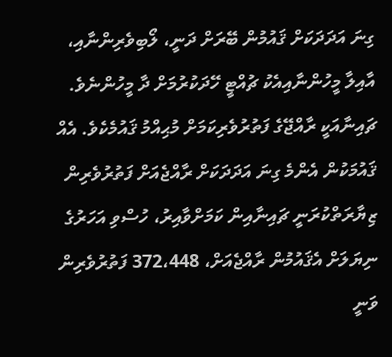ގިނަ އަދަދަކަށް ޤައުމުން ބޭރަށް ދަނީ، ލޯބިވެރިންނާއި، އާއިލާ މީހުންނާއިއެކު ޗުއްޓީ ހޭދަކުރުމަށް ދާ މީހުންނެވެ.
ޗައިނާއަކީ ރާއްޖޭގެ ފަތުރުވެރިކަމަށް މުޙިއްމު ޤައުމެކެވެ. އެއް ޤައުމަކުން އެންމެ ގިނަ އަދަދަކަށް ރާއްޖެއަށް ފަތުރުވެރިން ޒިޔާރަތްކުރަނީ ޗައިނާއިން ކަމަށްވާއިރު، ހުސްވި އަހަރުގެ ނިޔަލަށް އެޤައުމުން ރާއްޖެއަށް، 372،448 ފަތުރުވެރިން ވަނީ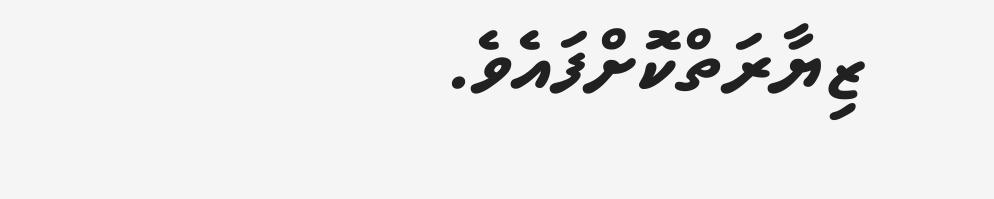ޒިޔާރަތްކޮށްފައެވެ.